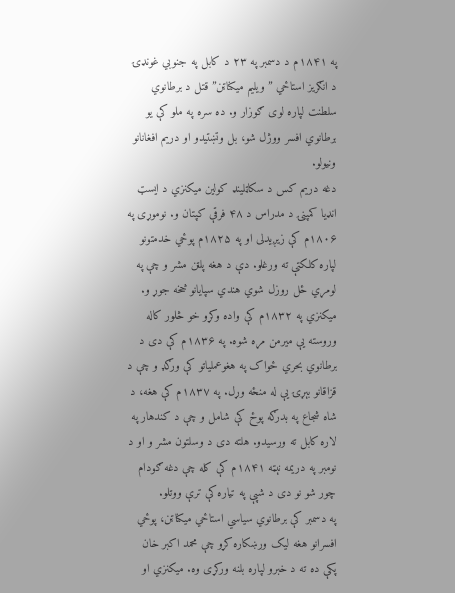په ۱۸۴۱م د دسمبر په ۲۳ د کابل په جنوبي غونډۍ د انګریز استاځي ” ویلیم میکناټن” قتل د برطانوي سلطنت لپاره لوی ګوزار و. ده سره په ملو کې یو برطانوي افسر ووژل شو، بل وتښتیدو او دریم افغانانو ونیولو.
دغه دریم کس د سکاټلینډ کولین میکنزي د ایسټ انډیا کمپنۍ د مدراس د ۴۸ فرقې کپتان و. نوموړی په ۱۸۰۶م کې زیږیدلی او په ۱۸۲۵م پوځي خدمتونو لپاره کلکتې ته ورغلو. دې د هغه پلټن مشر و چې په لومړي ځل روزل شوي هندي سپایانو څخه جوړ و.
میکنزي په ۱۸۳۲م کې واده وکړو خو څلور کاله وروسته يې میرمن مړه شوه. په ۱۸۳۶م کې دی د برطانوي بحري ځواک په هغوعملیاتو کې ورګډ و چې د قزاقانو بېړۍ يې له منځه وړل. په ۱۸۳۷م کې هغه، د شاه شجاع په بدرګه پوځ کې شامل و چې د کندهار په لاره کابل ته ورسیدو. هلته دی د وسلتون مشر و او د نومبر په دریمه نېټه ۱۸۴۱م کې کله چې دغه ګودام چور شو نو دی د شپې په تیاره کې ترې ووتلو.
په دسمبر کې برطانوي سیاسي استاځي میکناټن، پوځي افسرانو هغه لیک ورښکاره کړو چې محمد اکبر خان پکې ده ته د خبرو لپاره بلنه ورکړی وه. میکنزي او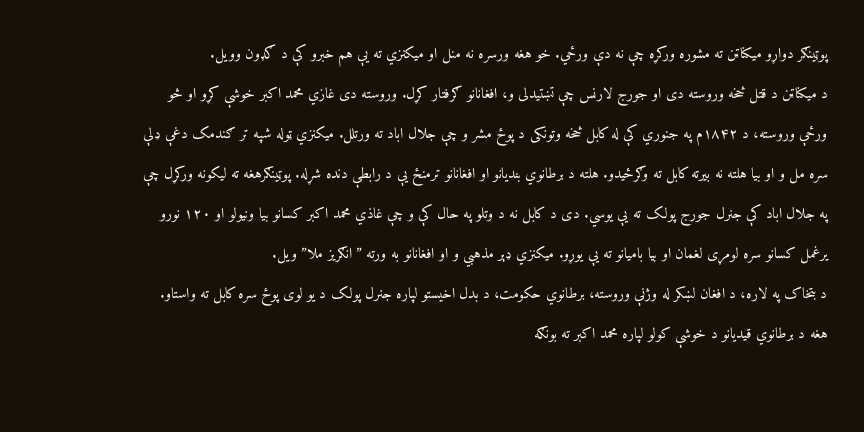پوټینګر دواړو میکناټن ته مشوره ورکړه چې نه دې ورځي. خو هغه ورسره نه منل او میکنزي ته يې هم خبرو کې د ګډون وویل.
د میکناټن د قتل څخه وروسته دی او جورج لارنس چې تښتیدلی و، افغانانو ګرفتار کړل. وروسته دی غازي محمد اکبر خوشې کړو او څو ورځې وروسته، د ۱۸۴۲م په جنوري کې له کابل څخه وتونکی د پوځ مشر و چې جلال اباد ته ورتلل. میکنزي ټوله شپه تر ګندمک دغې ډلې سره مل و او بیا هلته نه بیرته کابل ته وګرځیدو. هلته د برطانوي بندیانو او افغانانو ترمنځ يې د رابطې دنده شړله. پوټینګرهغه ته لیکونه ورکړل چې په جلال اباد کې جنرل جورج پولک ته يې یوسي. دی د کابل نه د وتلو په حال کې و چې غاذي محمد اکبر کسانو بیا ونیولو او ۱۲۰ نورو یرغمل کسانو سره لومړی لغمان او بیا بامیانو ته يې یوړو. میکنزي ډېر مذهبي و او افغانانو به ورته ”انګریز ملا” ویل.
د بتخاک په لاره، د افغان لښکر له وژنې وروسته، برطانوي حکومت، د بدل اخیستو لپاره جنرل پولک د یو لوی پوځ سره کابل ته واستاو. هغه د برطانوي قیدیانو د خوشې کولو لپاره محمد اکبر ته بونګه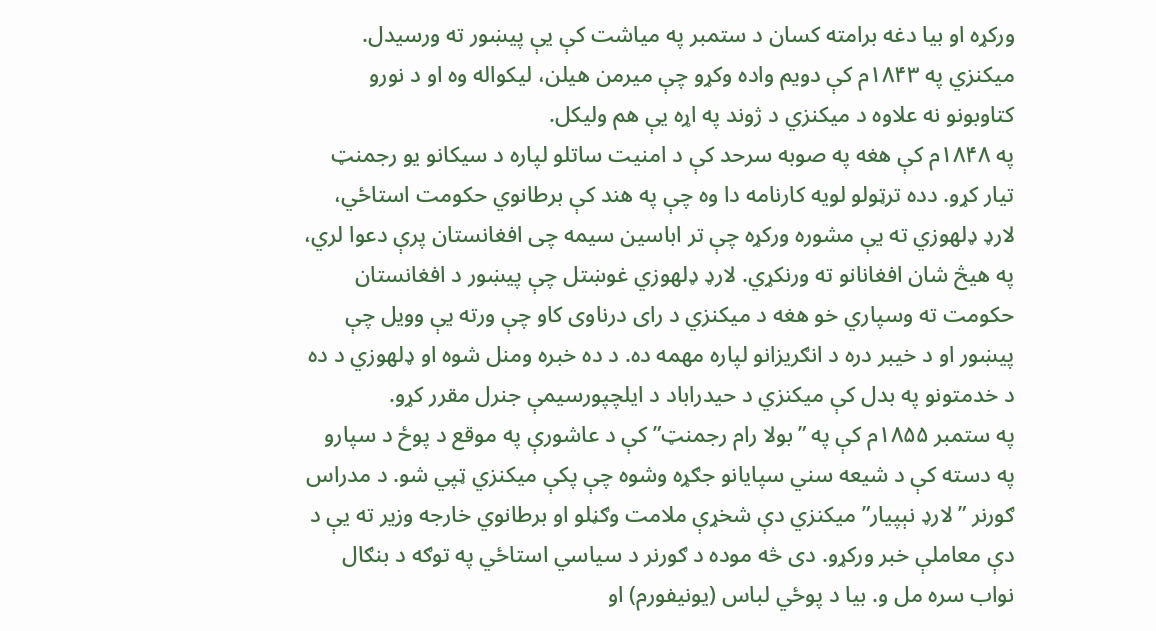ورکړه او بیا دغه برامته کسان د ستمبر په میاشت کې يې پیښور ته ورسیدل. میکنزي په ۱۸۴۳م کې دویم واده وکړو چې میرمن هیلن، لیکواله وه او د نورو کتاوبونو نه علاوه د میکنزي د ژوند په اړه يې هم ولیکل.
په ۱۸۴۸م کې هغه په صوبه سرحد کې د امنیت ساتلو لپاره د سیکانو یو رجمنټ تیار کړو. دده ترټولو لویه کارنامه دا وه چې په هند کې برطانوي حکومت استاځي، لارډ ډلهوزي ته يې مشوره ورکړه چې تر اباسین سیمه چی افغانستان پرې دعوا لري، په هیڅ شان افغانانو ته ورنکړي. لارډ ډلهوزي غوښتل چې پیښور د افغانستان حکومت ته وسپاري خو هغه د میکنزي د رای درناوی کاو چې ورته يې وویل چې پیښور او د خیبر دره د انګریزانو لپاره مهمه ده. د ده خبره ومنل شوه او ډلهوزي د ده د خدمتونو په بدل کې میکنزي د حیدراباد د ایلچپورسیمې جنرل مقرر کړو.
په ستمبر ۱۸۵۵م کې په ”بولا رام رجمنټ” کې د عاشورې په موقع د پوځ د سپارو په دسته کې د شیعه سني سپایانو جګړه وشوه چې پکې میکنزي ټپي شو. د مدراس ګورنر ”لارډ نېپیار” میکنزي دې شخړې ملامت وګڼلو او برطانوي خارجه وزیر ته يې د دې معاملې خبر ورکړو. دی څه موده د ګورنر د سیاسي استاځي په توګه د بنګال نواب سره مل و. بیا د پوځي لباس (یونیفورم) او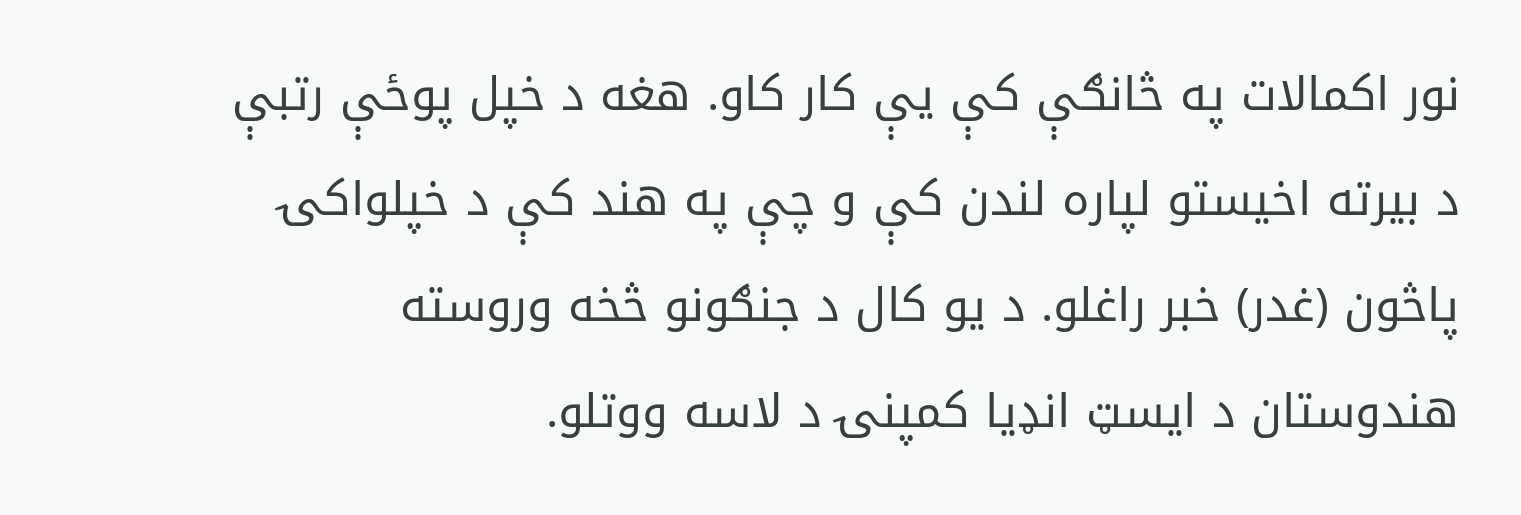نور اکمالات په څانګې کې يې کار کاو. هغه د خپل پوځې رتبې د بیرته اخیستو لپاره لندن کې و چې په هند کې د خپلواکۍ پاڅون (غدر) خبر راغلو. د یو کال د جنګونو څخه وروسته هندوستان د ایسټ انډیا کمپنۍ د لاسه ووتلو.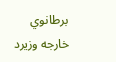برطانوي خارجه وزیرد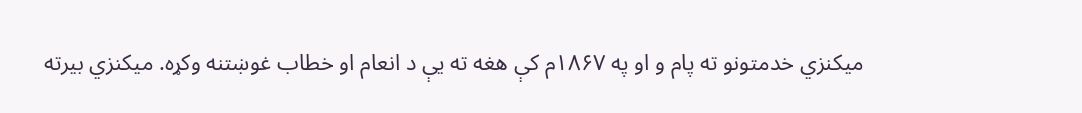میکنزي خدمتونو ته پام و او په ۱۸۶۷م کې هغه ته يې د انعام او خطاب غوښتنه وکړه. میکنزي بیرته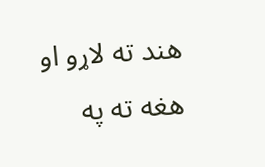هند ته لاړو او هغه ته په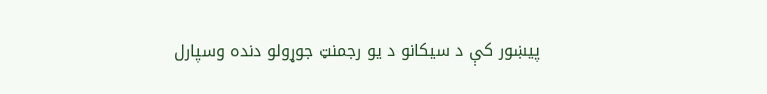پیښور کې د سیکانو د یو رجمنټ جوړولو دنده وسپارل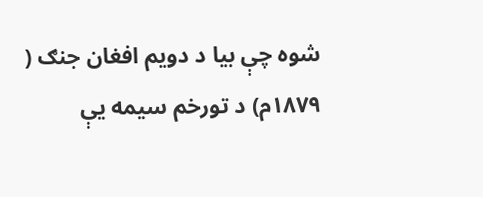شوه چې بیا د دویم افغان جنګ ( ۱۸۷۹م) د تورخم سیمه يې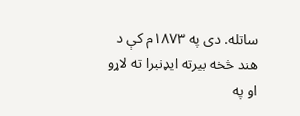ساتله. دی په ۱۸۷۳م کې د هند څخه بیرته ایډنبرا ته لاړو او په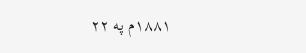۱۸۸۱م په ۲۲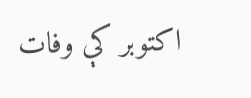اکتوبر کې وفات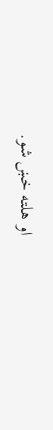او هلته خښ شو.